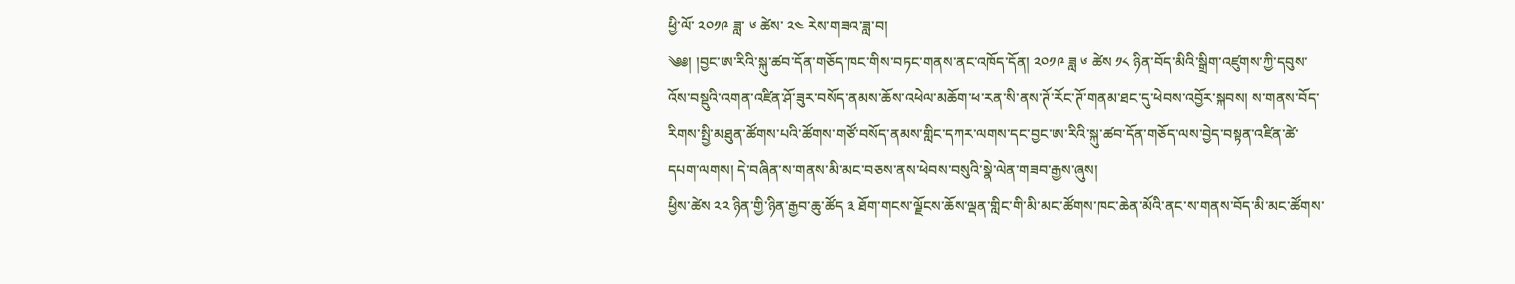ཕྱི་ལོ་ ༢༠༡༩ ཟླ་ ༦ ཚེས་ ༢༤ རེས་གཟའ་ཟླ་བ།
༄༅། །བྱང་ཨ་རིའི་སྐུ་ཚབ་དོན་གཅོད་ཁང་གིས་བཏང་གནས་ནང་འཁོད་དོན། ༢༠༡༩ ཟླ ༦ ཚེས ༡༨ ཉིན་བོད་མིའི་སྒྲིག་འཛུགས་ཀྱི་དབུས་འོས་བསྡུའི་འགན་འཛིན་ཤོ་ཟུར་བསོད་ནམས་ཆོས་འཕེལ་མཆོག་ཕ་རན་སི་ནས་ཊོ་རོང་ཊོ་གནམ་ཐང་དུ་ཕེབས་འབྱོར་སྐབས། ས་གནས་བོད་རིགས་སྤྱི་མཐུན་ཚོགས་པའི་ཚོགས་གཙོ་བསོད་ནམས་གླིང་དཀར་ལགས་དང་བྱང་ཨ་རིའི་སྐུ་ཚབ་དོན་གཅོད་ལས་བྱེད་བསྟན་འཛིན་ཚེ་དཔག་ལགས། དེ་བཞིན་ས་གནས་མི་མང་བཅས་ནས་ཕེབས་བསུའི་སྣེ་ལེན་གཟབ་རྒྱས་ཞུས།
ཕྱིས་ཚེས ༢༢ ཉིན་གྱི་ཉིན་རྒྱབ་ཆུ་ཚོད ༣ ཐོག་གངས་ལྗོངས་ཆོས་ལྡན་གླིང་གི་མི་མང་ཚོགས་ཁང་ཆེན་མོའི་ནང་ས་གནས་བོད་མི་མང་ཚོགས་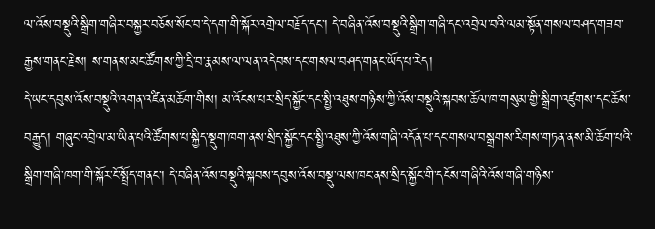ལ་འོས་བསྡུའི་སྒྲིག་གཞིར་བསྐྱར་བཅོས་སོང་བ་དེ་དག་གི་སྐོར་འགྲེལ་བརྗོད་དང་། དེ་བཞིན་འོས་བསྡུའི་སྒྲིག་གཞི་དང་འབྲེལ་བའི་ལམ་སྟོན་གསལ་བཤད་གཟབ་རྒྱས་གནང་རྗེས། ས་གནས་མང་ཚོགས་ཀྱི་དྲི་བ་རྣམས་ལ་ལན་འདེབས་དང་གསལ་བཤད་གནང་ཡོད་པ་རེད།
དེ་ཡང་དབུས་འོས་བསྡུའི་འགན་འཛིན་མཆོག་གིས། མ་འོངས་པར་སྲིད་སྐྱོང་དང་སྤྱི་འཐུས་གཉིས་ཀྱི་འོས་བསྡུའི་སྐབས་ཆོལ་ཁ་གསུམ་གྱི་སྒྲིག་འཛུགས་དང་ཆོས་བརྒྱུད། གཞུང་འབྲེལ་མ་ཡིན་པའི་ཚོགས་པ་སྐྱིད་སྡུག་ཁག་ནས་སྲིད་སྐྱོང་དང་སྤྱི་འཐུས་ཀྱི་འོས་གཞི་འདོན་པ་དང་གསལ་བསྒྲགས་རིགས་གཏན་ནས་མི་ཆོག་པའི་སྒྲིག་གཞི་ཁག་གི་སྐོར་ངོ་སྤྲོད་གནང་། དེ་བཞིན་འོས་བསྡུའི་སྐབས་དབུས་འོས་བསྡུ་ལས་ཁང་ནས་སྲིད་སྐྱོང་གི་དངོས་གཞིའི་འོས་གཞི་གཉིས་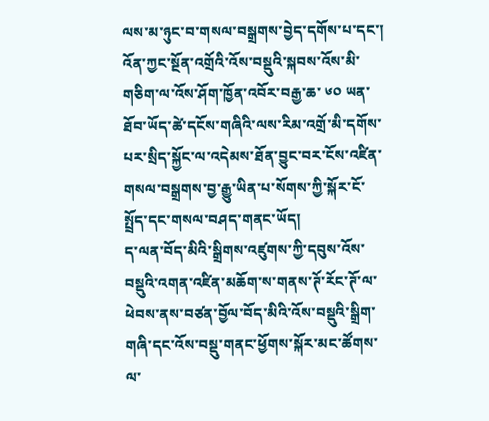ལས་མ་ཉུང་བ་གསལ་བསྒྲགས་བྱེད་དགོས་པ་དང་། འོན་ཀྱང་སྔོན་འགྲོའི་འོས་བསྡུའི་སྐབས་འོས་མི་གཅིག་ལ་འོས་ཤོག་ཁྱོན་འབོར་བརྒྱ་ཆ་ ༦༠ ཡན་ཐོབ་ཡོད་ཚེ་དངོས་གཞིའི་ལས་རིམ་འགྲོ་མི་དགོས་པར་སྲིད་སྐྱོང་ལ་འདེམས་ཐོན་བྱུང་བར་ངོས་འཛིན་གསལ་བསྒྲགས་བྱ་རྒྱུ་ཡིན་པ་སོགས་ཀྱི་སྐོར་ངོ་སྤྲོད་དང་གསལ་བཤད་གནང་ཡོད།
ད་ལན་བོད་མིའི་སྒྲིགས་འཛུགས་ཀྱི་དབུས་འོས་བསྡུའི་འགན་འཛིན་མཆོག་ས་གནས་ཊོ་རོང་ཊོ་ལ་ཕེབས་ནས་བཙན་བྱོལ་བོད་མིའི་འོས་བསྡུའི་སྒྲིག་གཞི་དང་འོས་བསྡུ་གནང་ཕྱོགས་སྐོར་མང་ཚོགས་ལ་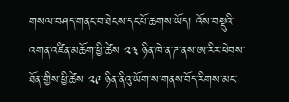གསལ་བཤད་གནང་བ་ཐེངས་དང་པོ་ཆགས་ཡོད། འོས་བསྡུའི་འགན་འཛིན་མཆོག་ཕྱི་ཚེས ༢༣ ཉིན་ཁེ་ན་ཌ་ནས་ཨ་རིར་ཕེབས་ཐོན་གྱིས་ཕྱི་ཚེས ༢༩ ཉིན་ནིའུ་ཡོག་ས་གནས་བོད་རིགས་མང་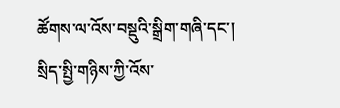ཚོགས་ལ་འོས་བསྡུའི་སྒྲིག་གཞི་དང་། སྲིད་སྤྱི་གཉིས་ཀྱི་འོས་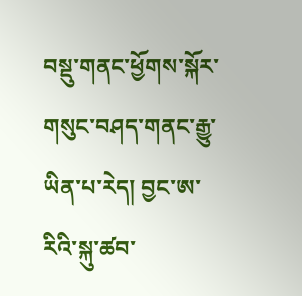བསྡུ་གནང་ཕྱོགས་སྐོར་གསུང་བཤད་གནང་རྒྱུ་ཡིན་པ་རེད། བྱང་ཨ་རིའི་སྐུ་ཚབ་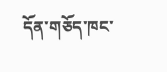དོན་གཅོད་ཁང་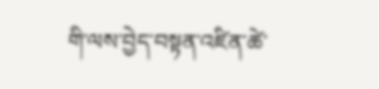གི་ལས་བྱེད་བསྟན་འཛིན་ཚེ་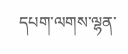དཔག་ལགས་ལྷན་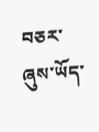བཅར་ཞུས་ཡོད་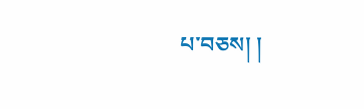པ་བཅས། །